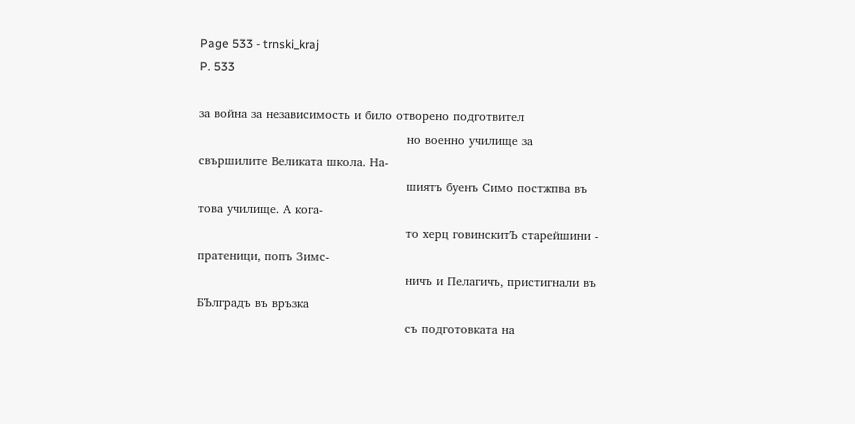Page 533 - trnski_kraj
P. 533

за война за независимость и било отворено подготвител
                                                    но военно училище за свършилите Великата школа. На-
                                                    шиятъ буенъ Симо постжпва въ това училище. А кога-
                                                    то херц говинскитЪ старейшини - пратеници, попъ Зимс-
                                                    ничъ и Пелагичъ, пристигнали въ БЪлградъ въ връзка
                                                    съ подготовката на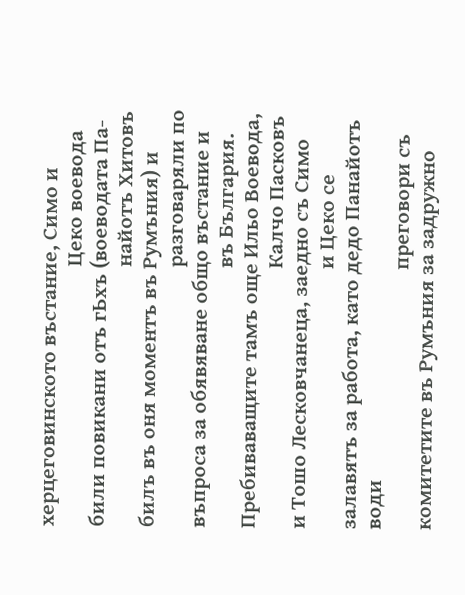херцеговинското въстание, Симо и
                                                    Цеко воевода били повикани отъ гЬхъ (воеводата Па-
                                                    найотъ Хитовъ билъ въ оня моментъ въ Румъния) и
                                                    разговаряли по въпроса за обявяване общо въстание и
                                                    въ България. Пребиваващите тамъ още Ильо Воевода,
                                                    Калчо Пасковъ и Тошо Лесковчанеца, заедно съ Симо
                                                    и Цеко се залавятъ за работа, като дедо Панайотъ води
                                                    преговори съ комитетите въ Румъния за задружно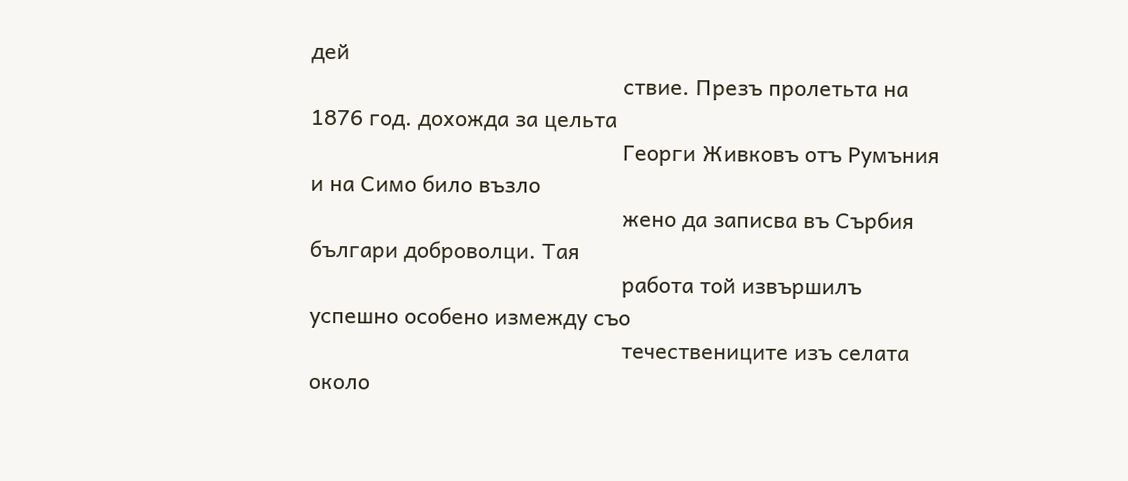дей
                                                    ствие. Презъ пролетьта на 1876 год. дохожда за цельта
                                                    Георги Живковъ отъ Румъния и на Симо било възло
                                                    жено да записва въ Сърбия българи доброволци. Тая
                                                    работа той извършилъ успешно особено измежду съо
                                                    течествениците изъ селата около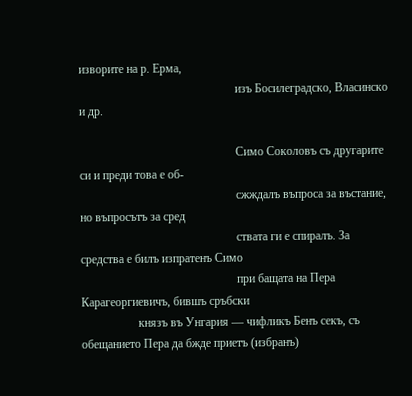изворите на р. Ерма,
                                                    изъ Босилеградско, Власинско и др.

                                                    Симо Соколовъ съ другарите си и преди това е об-
                                                    сжждалъ въпроса за въстание, но въпросътъ за сред
                                                    ствата ги е спиралъ. За средства е билъ изпратенъ Симо
                                                    при бащата на Пера Карагеоргиевичъ, бившъ сръбски
                   князъ въ Унгария — чифликъ Бенъ секъ, съ обещанието Пера да бжде приетъ (избранъ)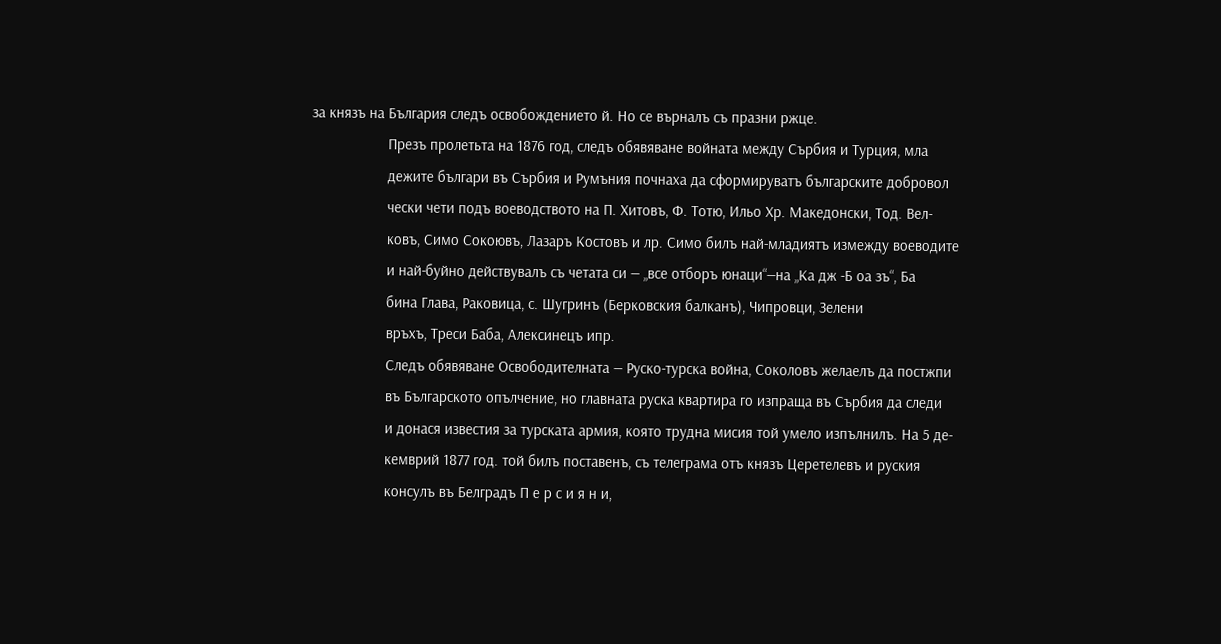за князъ на България следъ освобождението й. Но се върналъ съ празни ржце.
                   Презъ пролетьта на 1876 год, следъ обявяване войната между Сърбия и Турция, мла
                   дежите българи въ Сърбия и Румъния почнаха да сформируватъ българските добровол
                   чески чети подъ воеводството на П. Хитовъ, Ф. Тотю, Ильо Хр. Македонски, Тод. Вел-
                   ковъ, Симо Сокоювъ, Лазаръ Костовъ и лр. Симо билъ най-младиятъ измежду воеводите
                   и най-буйно действувалъ съ четата си — „все отборъ юнаци“—на „Ка дж -Б оа зъ“, Ба
                   бина Глава, Раковица, с. Шугринъ (Берковския балканъ), Чипровци, Зелени
                   връхъ, Треси Баба, Алексинецъ ипр.
                   Следъ обявяване Освободителната — Руско-турска война, Соколовъ желаелъ да постжпи
                   въ Българското опълчение, но главната руска квартира го изпраща въ Сърбия да следи
                   и донася известия за турската армия, която трудна мисия той умело изпълнилъ. На 5 де-
                   кемврий 1877 год. той билъ поставенъ, съ телеграма отъ князъ Церетелевъ и руския
                   консулъ въ Белградъ П е р с и я н и,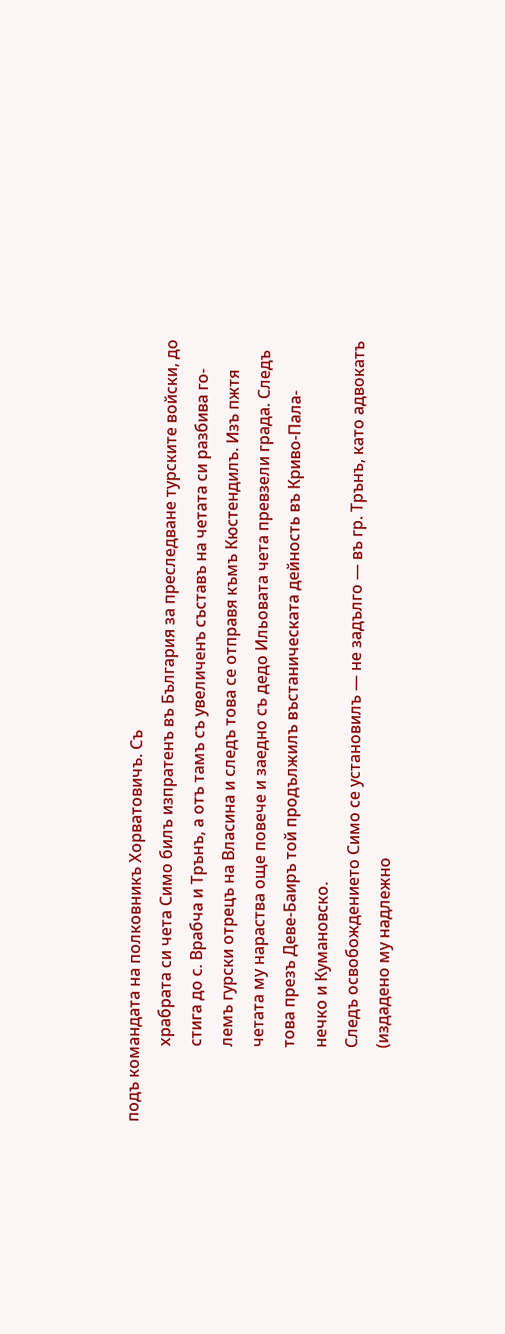подъ командата на полковникъ Хорватовичъ. Съ
                   храбрата си чета Симо билъ изпратенъ въ България за преследване турските войски, до
                   стига до с. Врабча и Трънъ, а отъ тамъ съ увеличенъ съставъ на четата си разбива го-
                   лемъ гурски отрецъ на Власина и следъ това се отправя къмъ Кюстендилъ. Изъ пжтя
                   четата му нараства още повече и заедно съ дедо Ильовата чета превзели града. Следъ
                   това презъ Деве-Баиръ той продължилъ въстаническата дейность въ Криво-Пала-
                   нечко и Кумановско.
                   Следъ освобождението Симо се установилъ — не задълго — въ гр. Трънъ, като адвокатъ
                   (издадено му надлежно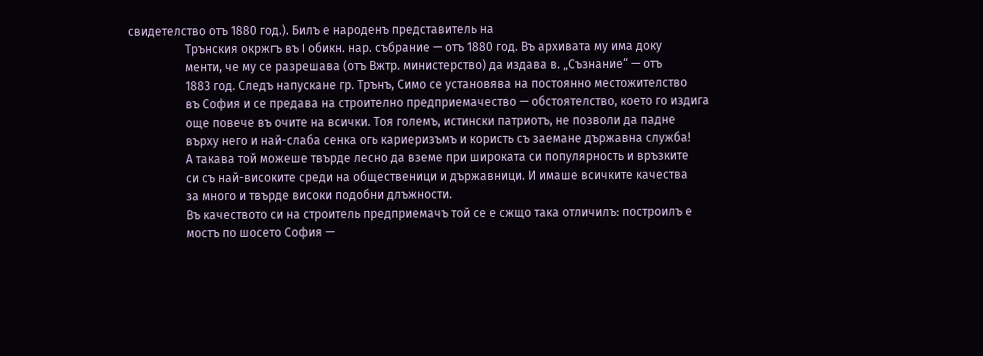свидетелство отъ 1880 год.). Билъ е народенъ представитель на
                   Трънския окржгъ въ I обикн. нар. събрание — отъ 1880 год. Въ архивата му има доку
                   менти, че му се разрешава (отъ Вжтр. министерство) да издава в. „Съзнание“ — отъ
                   1883 год. Следъ напускане гр. Трънъ, Симо се установява на постоянно местожителство
                   въ София и се предава на строително предприемачество — обстоятелство, което го издига
                   още повече въ очите на всички. Тоя големъ, истински патриотъ, не позволи да падне
                   върху него и най-слаба сенка огь кариеризъмъ и користь съ заемане държавна служба!
                   А такава той можеше твърде лесно да вземе при широката си популярность и връзките
                   си съ най-високите среди на общественици и държавници. И имаше всичките качества
                   за много и твърде високи подобни длъжности.
                   Въ качеството си на строитель предприемачъ той се е сжщо така отличилъ: построилъ е
                   мостъ по шосето София —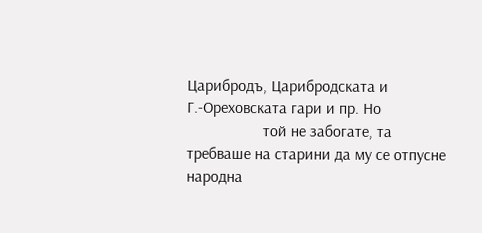Царибродъ, Царибродската и Г.-Ореховската гари и пр. Но
                   той не забогате, та требваше на старини да му се отпусне народна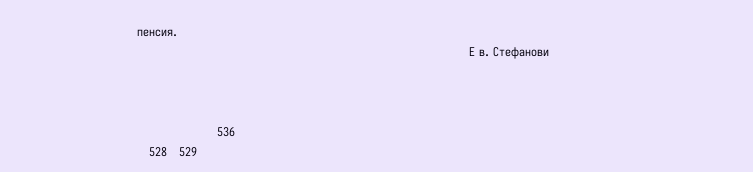пенсия.
                                                                                   Е в. Стефанови



                    536
   528   529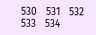530   531   532   533   534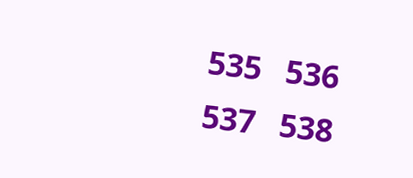535   536   537   538